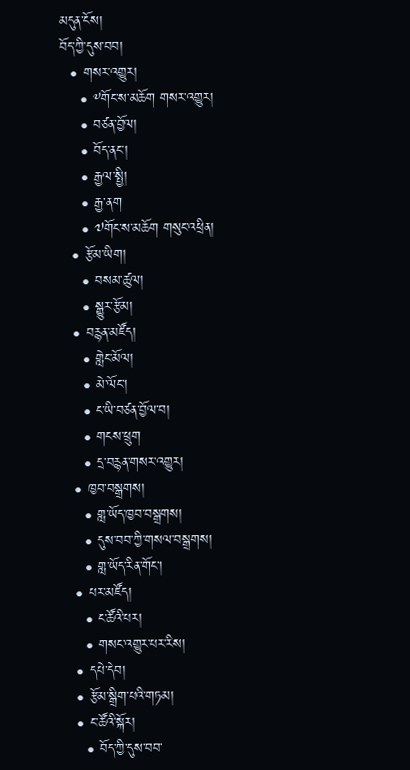མདུན་ངོས།
བོད་ཀྱི་དུས་བབ།
  • གསར་འགྱུར།
    • ༸གོང་ས་མཆོག གསར་འགྱུར།
    • བཙན་བྱོལ།
    • བོད་ནང་།
    • རྒྱལ་སྤྱི།
    • རྒྱ་ནག
    • ༧གོང་ས་མཆོག གསུང་འཕྲིན།
  • རྩོམ་ཡིག།
    • བསམ་ཚུལ།
    • སྒྱུར་རྩོམ།
  • བརྙན་མཛོད།
    • གླེང་མོལ།
    • མེ་ལོང་།
    • ང་ཡི་བཙན་བྱོལ་བ།
    • གངས་ཕྲུག
    • དྲ་བརྙན་གསར་འགྱུར།
  • ཁྱབ་བསྒྲགས།
    • གླ་ཡོད་ཁྱབ་བསྒྲགས།
    • དུས་བབ་ཀྱི་གསལ་བསྒྲགས།
    • གླ་ཡོད་རིན་གོང་།
  • པར་མཛོད།
    • ང་ཚོའི་པར།
    • གསང་འགྱུར་པར་རིས།
  • དཔེ་དེབ།
  • རྩོམ་སྒྲིག་པའི་གཏམ།
  • ང་ཚོའི་སྐོར།
    • བོད་ཀྱི་དུས་བབ་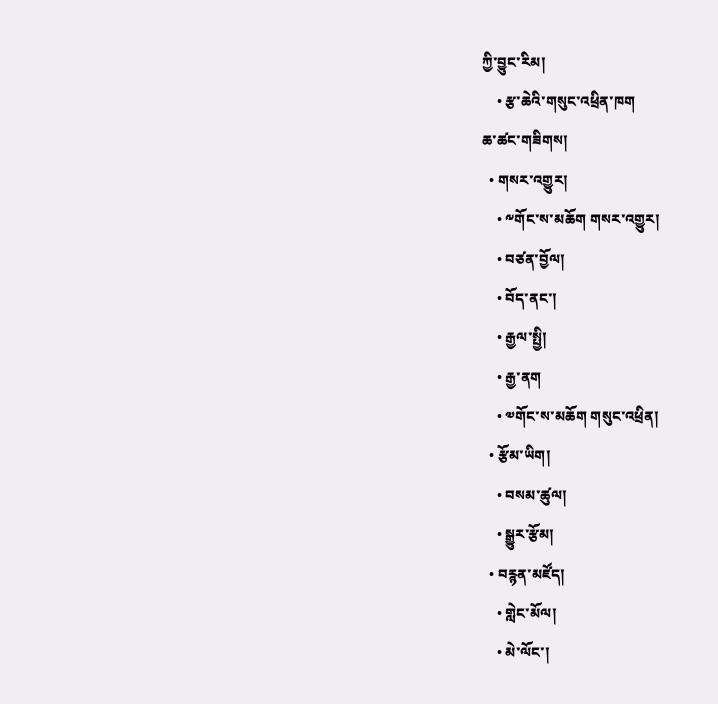ཀྱི་བྱུང་རིམ།
    • རྩ་ཆེའི་གསུང་འཕྲིན་ཁག
ཆ་ཚང་གཟིགས།
  • གསར་འགྱུར།
    • ༸གོང་ས་མཆོག གསར་འགྱུར།
    • བཙན་བྱོལ།
    • བོད་ནང་།
    • རྒྱལ་སྤྱི།
    • རྒྱ་ནག
    • ༧གོང་ས་མཆོག གསུང་འཕྲིན།
  • རྩོམ་ཡིག།
    • བསམ་ཚུལ།
    • སྒྱུར་རྩོམ།
  • བརྙན་མཛོད།
    • གླེང་མོལ།
    • མེ་ལོང་།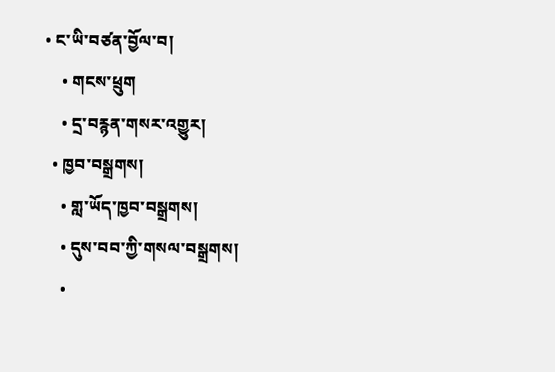• ང་ཡི་བཙན་བྱོལ་བ།
    • གངས་ཕྲུག
    • དྲ་བརྙན་གསར་འགྱུར།
  • ཁྱབ་བསྒྲགས།
    • གླ་ཡོད་ཁྱབ་བསྒྲགས།
    • དུས་བབ་ཀྱི་གསལ་བསྒྲགས།
    •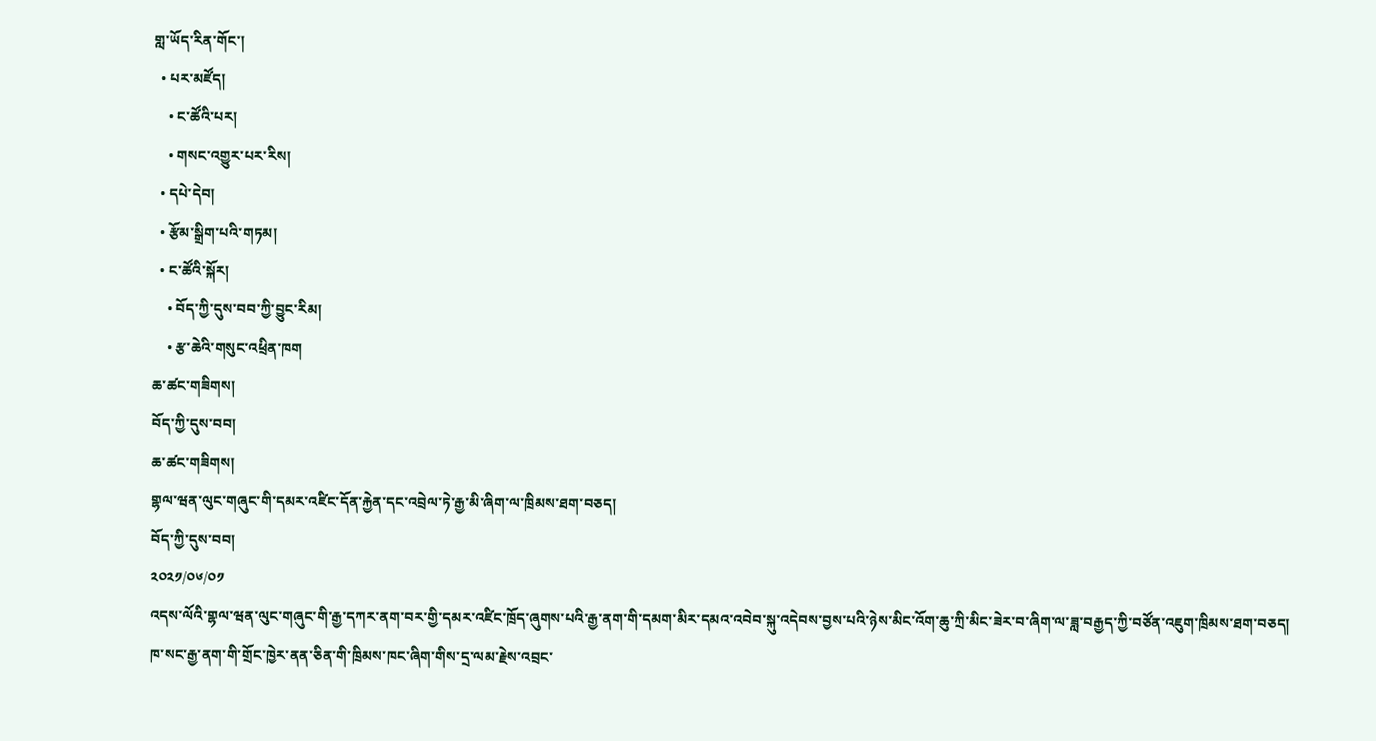གླ་ཡོད་རིན་གོང་།
  • པར་མཛོད།
    • ང་ཚོའི་པར།
    • གསང་འགྱུར་པར་རིས།
  • དཔེ་དེབ།
  • རྩོམ་སྒྲིག་པའི་གཏམ།
  • ང་ཚོའི་སྐོར།
    • བོད་ཀྱི་དུས་བབ་ཀྱི་བྱུང་རིམ།
    • རྩ་ཆེའི་གསུང་འཕྲིན་ཁག
ཆ་ཚང་གཟིགས།
བོད་ཀྱི་དུས་བབ།
ཆ་ཚང་གཟིགས།
གྷལ་ཝན་ལུང་གཞུང་གི་དམར་འཛིང་དོན་རྐྱེན་དང་འབྲེལ་ཏེ་རྒྱ་མི་ཞིག་ལ་ཁྲིམས་ཐག་བཅད།
བོད་ཀྱི་དུས་བབ།
༢༠༢༡/༠༦/༠༡
འདས་ལོའི་གྷལ་ཝན་ལུང་གཞུང་གི་རྒྱ་དཀར་ནག་བར་གྱི་དམར་འཛིང་ཁྲོད་ཞུགས་པའི་རྒྱ་ནག་གི་དམག་མིར་དམའ་འབེབ་སྐུ་འདེབས་བྱས་པའི་ཉེས་མིང་འོག་ཆུ་ཀྲི་མིང་ཟེར་བ་ཞིག་ལ་ཟླ་བརྒྱད་ཀྱི་བཙོན་འཇུག་ཁྲིམས་ཐག་བཅད།
ཁ་སང་རྒྱ་ནག་གི་གྲོང་ཁྱེར་ནན་ཅིན་གི་ཁྲིམས་ཁང་ཞིག་གིས་དྲ་ལམ་རྗེས་འབྲང་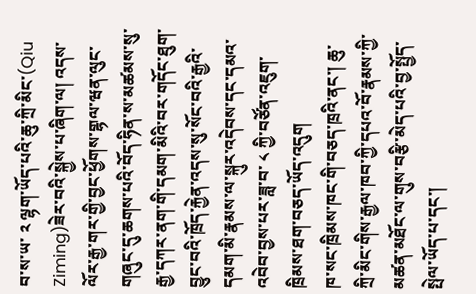བ་ས་ཡ་ ༢ ལྷག་ཡོད་པའི་ཆུ་ཀྲི་མིང་(Qiu Ziming)ཟེར་བའི་སྐྱེས་པ་ཞིག་ལ། འདས་ལོར་རྒྱ་གར་གྱི་བྱང་ཕྱོགས་གྷལ་ཝན་ལུང་གཞུང་དུ་ཆགས་པའི་བོད་ཧིན་ས་མཚམས་སུ་རྒྱ་དཀར་ནག་གི་དམག་མིའི་བར་གདོང་ཐུག་བྱུང་བའི་ཁྲོད་རྐྱེན་འདས་སུ་སོང་བའི་རྒྱའི་དམག་མི་རྣམས་ལ་སྐུར་འདེབས་དང་དམའ་འབེབ་བྱས་པར་ཟླ་བ་ ༨ ཀྱི་བཙོན་འཇུག་ཁྲིམས་ཐག་བཅད་ཡོད་འདུག
ཁ་སང་ཁྲིམས་ཁང་གི་བཅད་ཁྲའི་ནང་། ཆུ་ཀྲི་མིང་གིས་རྒྱལ་ཁབ་ཀྱི་དཔའ་བོ་རྣམས་ཀྱི་མཚན་མཐོང་ལ་གུས་བརྩི་མེད་པའི་བྱ་སྤྱོད་སྤེལ་ཡོད་པ་དང་།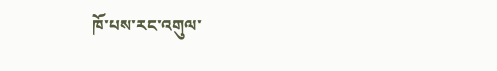ཁོ་པས་རང་འགུལ་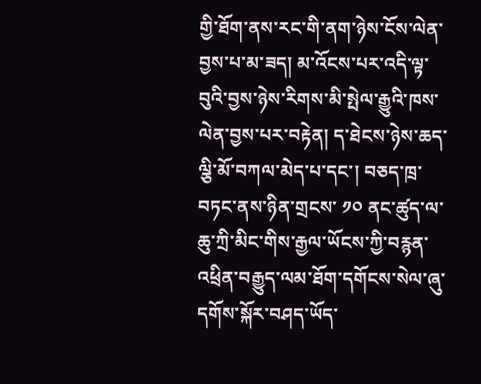གྱི་ཐོག་ནས་རང་གི་ནག་ཉེས་ངོས་ལེན་བྱས་པ་མ་ཟད། མ་འོངས་པར་འདི་ལྟ་བུའི་བྱས་ཉེས་རིགས་མི་སྤེལ་རྒྱུའི་ཁས་ལེན་བྱས་པར་བརྟེན། ད་ཐེངས་ཉེས་ཆད་ལྕི་མོ་བཀལ་མེད་པ་དང་། བཅད་ཁྲ་བཏང་ནས་ཉིན་གྲངས་ ༡༠ ནང་ཚུད་ལ་ཆུ་ཀྲི་མིང་གིས་རྒྱལ་ཡོངས་ཀྱི་བརྙན་འཕྲིན་བརྒྱུད་ལམ་ཐོག་དགོངས་སེལ་ཞུ་དགོས་སྐོར་བཤད་ཡོད་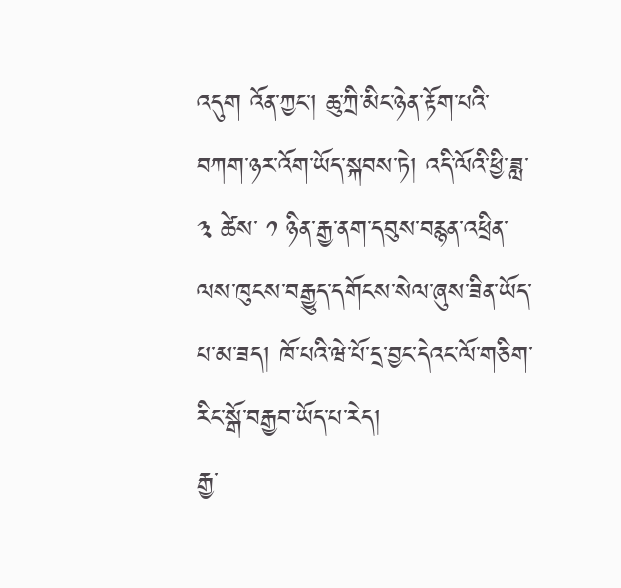འདུག འོན་ཀྱང་། ཆུ་ཀྲི་མིང་ཉེན་རྟོག་པའི་བཀག་ཉར་འོག་ཡོད་སྐབས་ཏེ། འདི་ལོའི་ཕྱི་ཟླ་ ༣ ཚེས་ ༡ ཉིན་རྒྱ་ནག་དབུས་བརྙན་འཕྲིན་ལས་ཁུངས་བརྒྱུད་དགོངས་སེལ་ཞུས་ཟིན་ཡོད་པ་མ་ཟད། ཁོ་པའི་ཝེ་པོ་དྲ་བྱང་དེའང་ལོ་གཅིག་རིང་སྒོ་བརྒྱབ་ཡོད་པ་རེད།
རྒྱ་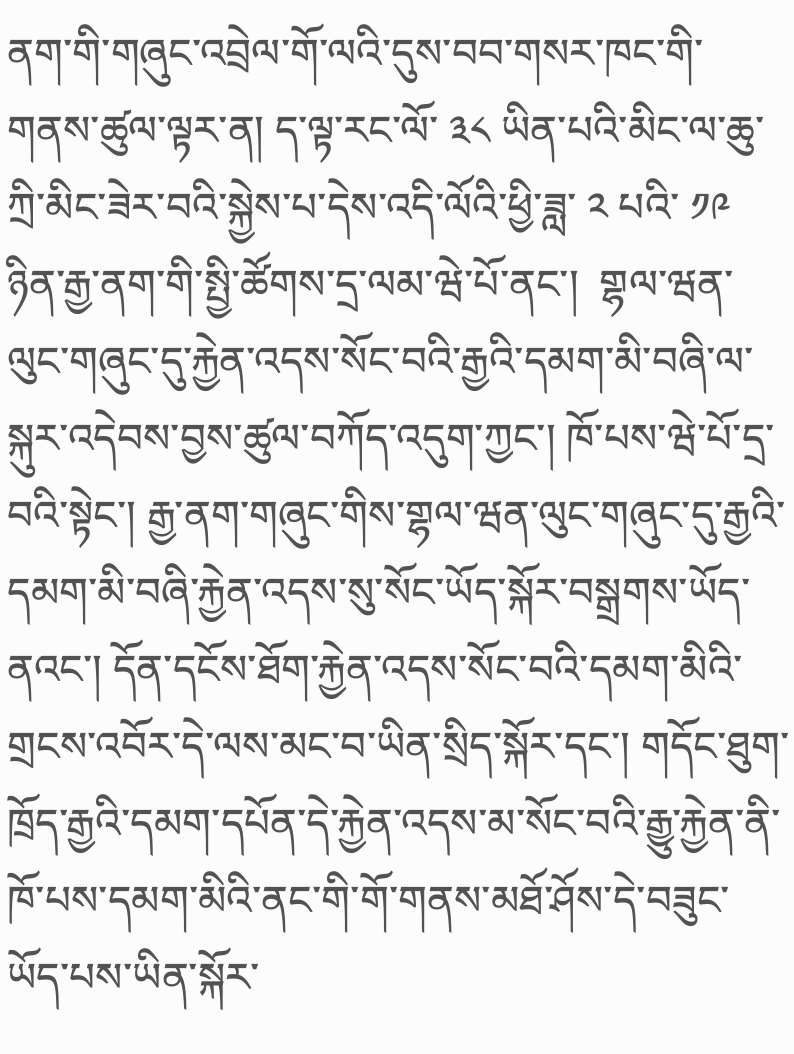ནག་གི་གཞུང་འབྲེལ་གོ་ལའི་དུས་བབ་གསར་ཁང་གི་གནས་ཚུལ་ལྟར་ན། ད་ལྟ་རང་ལོ་ ༣༨ ཡིན་པའི་མིང་ལ་ཆུ་ཀྲི་མིང་ཟེར་བའི་སྐྱེས་པ་དེས་འདི་ལོའི་ཕྱི་ཟླ་ ༢ པའི་ ༡༩ ཉིན་རྒྱ་ནག་གི་སྤྱི་ཚོགས་དྲ་ལམ་ཝེ་པོ་ནང་།  གྷལ་ཝན་ལུང་གཞུང་དུ་རྐྱེན་འདས་སོང་བའི་རྒྱའི་དམག་མི་བཞི་ལ་སྐུར་འདེབས་བྱས་ཚུལ་བཀོད་འདུག་ཀྱང་། ཁོ་པས་ཝེ་པོ་དྲ་བའི་སྟེང་། རྒྱ་ནག་གཞུང་གིས་གྷལ་ཝན་ལུང་གཞུང་དུ་རྒྱའི་དམག་མི་བཞི་རྐྱེན་འདས་སུ་སོང་ཡོད་སྐོར་བསྒྲགས་ཡོད་ནའང་། དོན་དངོས་ཐོག་རྐྱེན་འདས་སོང་བའི་དམག་མིའི་གྲངས་འབོར་དེ་ལས་མང་བ་ཡིན་སྲིད་སྐོར་དང་། གདོང་ཐུག་ཁྲོད་རྒྱའི་དམག་དཔོན་དེ་རྐྱེན་འདས་མ་སོང་བའི་རྒྱུ་རྐྱེན་ནི་ཁོ་པས་དམག་མིའི་ནང་གི་གོ་གནས་མཐོ་ཤོས་དེ་བཟུང་ཡོད་པས་ཡིན་སྐོར་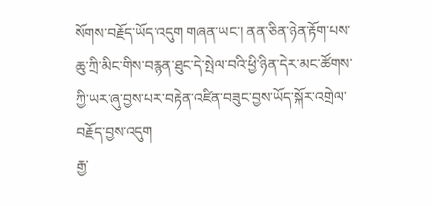སོགས་བརྗོད་ཡོད་འདུག གཞན་ཡང་། ནན་ཅིན་ཉེན་རྟོག་པས་ཆུ་ཀྲི་མིང་གིས་བརྙན་ཐུང་དེ་སྤེལ་བའི་ཕྱི་ཉིན་དེར་མང་ཚོགས་ཀྱི་ཡར་ཞུ་བྱས་པར་བརྟེན་འཛིན་བཟུང་བྱས་ཡོད་སྐོར་འགྲེལ་བརྗོད་བྱས་འདུག
རྒྱ་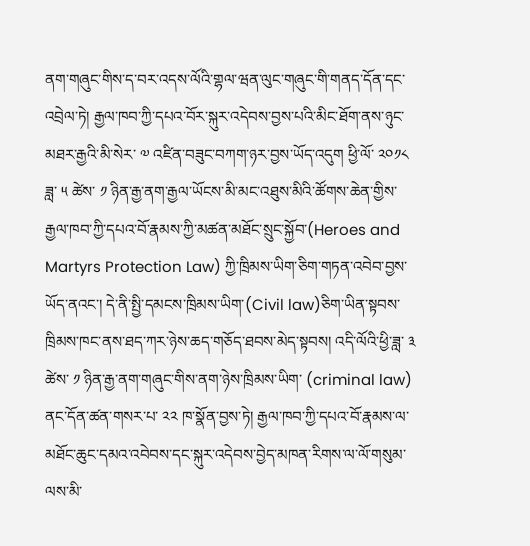ནག་གཞུང་གིས་ད་བར་འདས་ལོའི་གྷལ་ཝན་ལུང་གཞུང་གི་གནད་དོན་དང་འབྲེལ་ཏེ། རྒྱལ་ཁབ་ཀྱི་དཔའ་བོར་སྐུར་འདེབས་བྱས་པའི་མིང་ཐོག་ནས་ཉུང་མཐར་རྒྱའི་མི་སེར་ ༧ འཛིན་བཟུང་བཀག་ཉར་བྱས་ཡོད་འདུག ཕྱི་ལོ་ ༢༠༡༨ ཟླ་ ༥ ཚེས་ ༡ ཉིན་རྒྱ་ནག་རྒྱལ་ཡོངས་མི་མང་འཐུས་མིའི་ཚོགས་ཆེན་གྱིས་རྒྱལ་ཁབ་ཀྱི་དཔའ་བོ་རྣམས་ཀྱི་མཚན་མཐོང་སྲུང་སྐྱོབ་(Heroes and Martyrs Protection Law) ཀྱི་ཁྲིམས་ཡིག་ཅིག་གཏན་འབེབ་བྱས་ཡོད་ནའང་། དེ་ནི་སྤྱི་དམངས་ཁྲིམས་ཡིག་(Civil law)ཅིག་ཡིན་སྟབས་ཁྲིམས་ཁང་ནས་ཐད་ཀར་ཉེས་ཆད་གཅོད་ཐབས་མེད་སྟབས། འདི་ལོའི་ཕྱི་ཟླ་ ༣ ཚེས་ ༡ ཉིན་རྒྱ་ནག་གཞུང་གིས་ནག་ཉེས་ཁྲིམས་ཡིག་ (criminal law) ནང་དོན་ཚན་གསར་པ་ ༢༢ ཁ་སྣོན་བྱས་ཏེ། རྒྱལ་ཁབ་ཀྱི་དཔའ་བོ་རྣམས་ལ་མཐོང་ཆུང་དམའ་འབེབས་དང་སྐུར་འདེབས་བྱེད་མཁན་རིགས་ལ་ལོ་གསུམ་ལས་མི་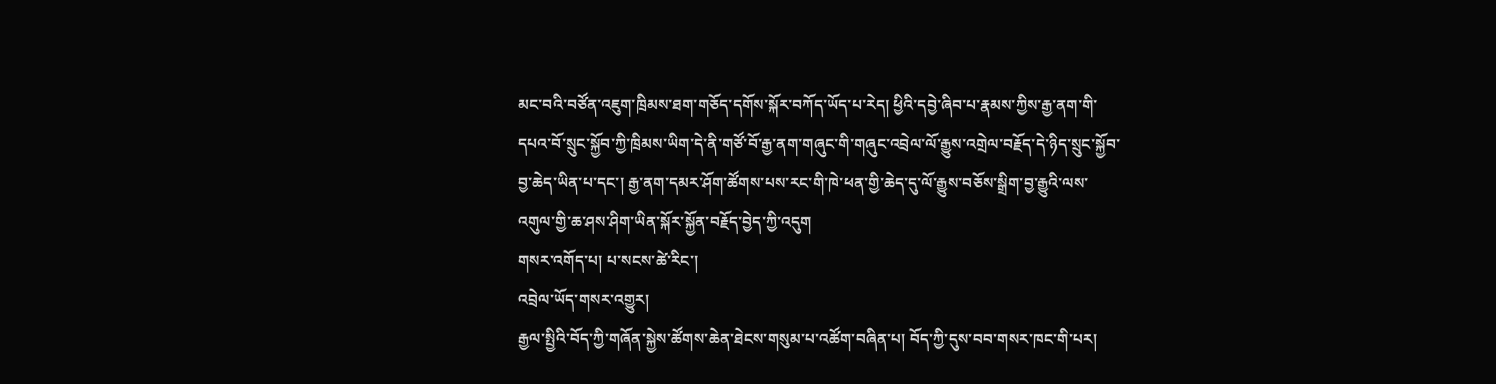མང་བའི་བཙོན་འཇུག་ཁྲིམས་ཐག་གཅོད་དགོས་སྐོར་བཀོད་ཡོད་པ་རེད། ཕྱིའི་དབྱེ་ཞིབ་པ་རྣམས་ཀྱིས་རྒྱ་ནག་གི་དཔའ་བོ་སྲུང་སྐྱོབ་ཀྱི་ཁྲིམས་ཡིག་དེ་ནི་གཙོ་བོ་རྒྱ་ནག་གཞུང་གི་གཞུང་འབྲེལ་ལོ་རྒྱུས་འགྲེལ་བརྗོད་དེ་ཉིད་སྲུང་སྐྱོབ་བྱ་ཆེད་ཡིན་པ་དང་། རྒྱ་ནག་དམར་ཤོག་ཚོགས་པས་རང་གི་ཁེ་ཕན་གྱི་ཆེད་དུ་ལོ་རྒྱུས་བཅོས་སྒྲིག་བྱ་རྒྱུའི་ལས་འགུལ་གྱི་ཆ་ཤས་ཤིག་ཡིན་སྐོར་སྐྱོན་བརྗོད་བྱེད་ཀྱི་འདུག
གསར་འགོད་པ། པ་སངས་ཚེ་རིང་།
འབྲེལ་ཡོད་གསར་འགྱུར།
རྒྱལ་སྤྱིའི་བོད་ཀྱི་གཞོན་སྐྱེས་ཚོགས་ཆེན་ཐེངས་གསུམ་པ་འཚོག་བཞིན་པ། བོད་ཀྱི་དུས་བབ་གསར་ཁང་གི་པར།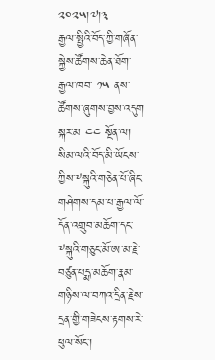༢༠༢༥།༧།༣
རྒྱལ་སྤྱིའི་བོད་ཀྱི་གཞོན་སྐྱེས་ཚོགས་ཆེན་ཐོག་རྒྱལ་ཁབ་ ༡༥ ནས་ཚོགས་ཞུགས་བྱས་འདུག
སྐར་མ ༤༤ སྔོན་ལ།
སིམ་ལའི་བོད་མི་ཡོངས་ཀྱིས་༸སྐུའི་གཅེན་པོ་ཞིང་གཤེགས་དམ་པ་རྒྱལ་ལོ་དོན་འགྲུབ་མཆོག་དང་༸སྐུའི་གཅུང་མོ་ཨ་མ་རྗེ་བཙུན་པདྨ་མཆོག་རྣམ་གཉིས་ལ་བཀའ་དྲིན་རྗེས་དྲན་གྱི་གཟེངས་རྟགས་རེ་ཕུལ་སོང་།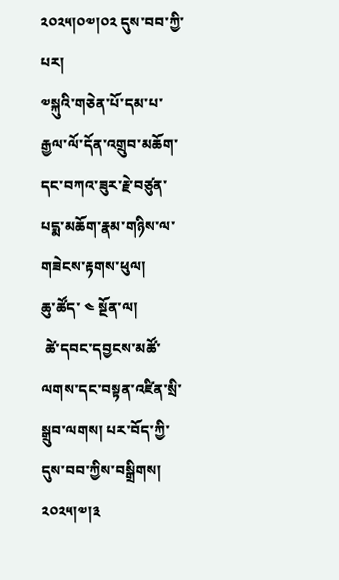༢༠༢༥།༠༧།༠༢ དུས་བབ་ཀྱི་པར།
༧སྐུའི་གཅེན་པོ་དམ་པ་རྒྱལ་ལོ་དོན་འགྲུབ་མཆོག་དང་བཀའ་ཟུར་རྗེ་བཙུན་པདྨ་མཆོག་རྣམ་གཉིས་ལ་གཟེངས་རྟགས་ཕུལ།
ཆུ་ཚོད་ ༤ སྔོན་ལ།
 ཚེ་དབང་དབྱངས་མཚོ་ལགས་དང་བསྟན་འཛིན་སྲི་སྒྲུབ་ལགས། པར་བོད་ཀྱི་དུས་བབ་ཀྱིས་བསྒྲིགས། ༢༠༢༥།༧།༣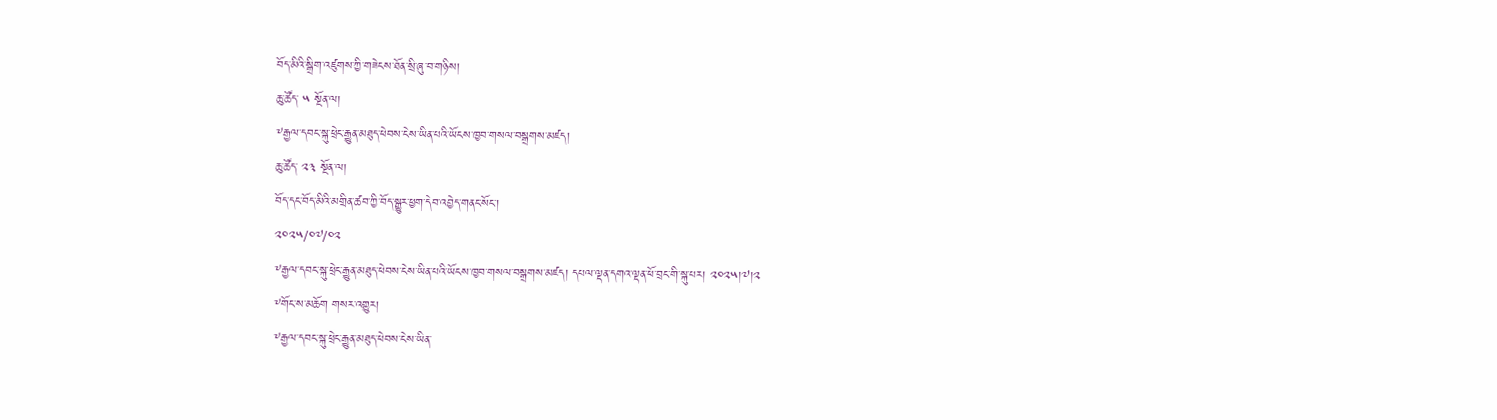བོད་མིའི་སྒྲིག་འཛུགས་ཀྱི་གཟེངས་ཐོན་སྲི་ཞུ་བ་གཉིས།
ཆུ་ཚོད་ ༥ སྔོན་ལ།
༸རྒྱལ་དབང་སྐུ་ཕྲེང་རྒྱུན་མཐུད་ཕེབས་ངེས་ཡིན་པའི་ཡོངས་ཁྱབ་གསལ་བསྒྲགས་མཛད།
ཆུ་ཚོད་ ༢༣ སྔོན་ལ།
བོད་དང་བོད་མིའི་མགྲིན་ཚབ་ཀྱི་བོད་སྒྱུར་ཕྱག་དེབ་འབྱེད་གནང་སོང་།
༢༠༢༥/༠༧/༠༢
༸རྒྱལ་དབང་སྐུ་ཕྲེང་རྒྱུན་མཐུད་ཕེབས་ངེས་ཡིན་པའི་ཡོངས་ཁྱབ་གསལ་བསྒྲགས་མཛད། དཔལ་ལྡན་དགའ་ལྡན་ཕོ་བྲང་གི་སྐུ་པར། ༢༠༢༥།༧།༢
༸གོང་ས་མཆོག གསར་འགྱུར།
༸རྒྱལ་དབང་སྐུ་ཕྲེང་རྒྱུན་མཐུད་ཕེབས་ངེས་ཡིན་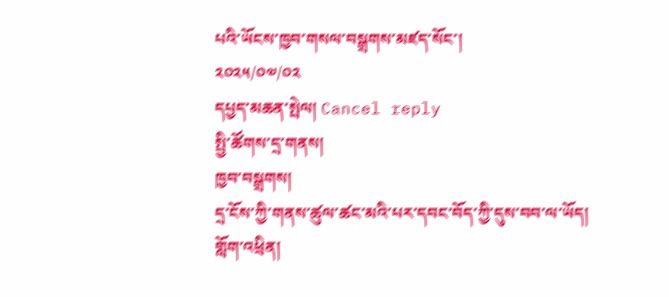པའི་ཡོངས་ཁྱབ་གསལ་བསྒྲགས་མཛད་སོང་།
༢༠༢༥/༠༧/༠༢
དཔྱད་མཆན་སྤེལ། Cancel reply
སྤྱི་ཚོགས་དྲ་གནས།
ཁྱབ་བསྒྲགས།
དྲ་ངོས་ཀྱི་གནས་ཚུལ་ཚང་མའི་པར་དབང་བོད་ཀྱི་དུས་བབ་ལ་ཡོད།
གློག་འཕྲིན།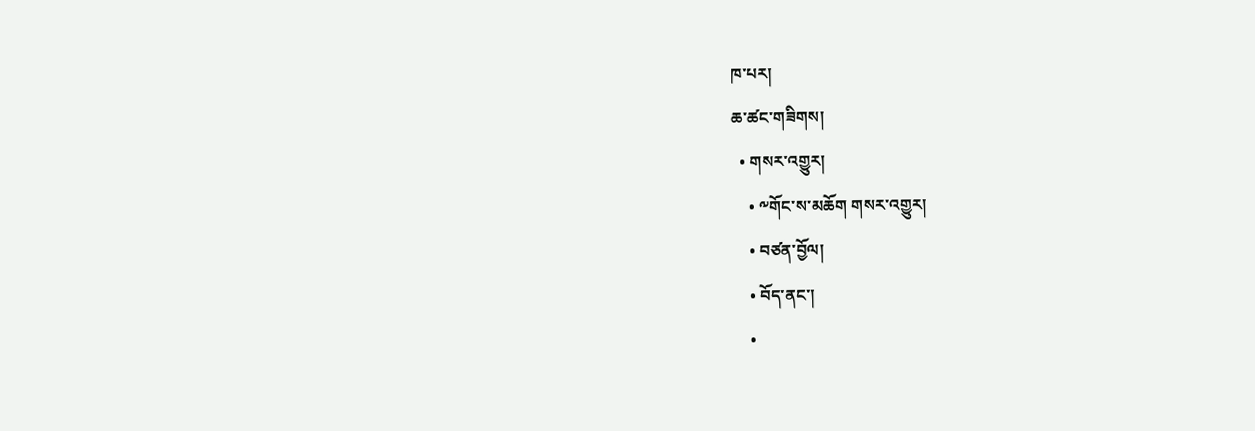ཁ་པར།
ཆ་ཚང་གཟིགས།
  • གསར་འགྱུར།
    • ༸གོང་ས་མཆོག གསར་འགྱུར།
    • བཙན་བྱོལ།
    • བོད་ནང་།
    •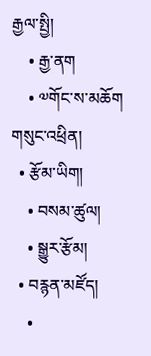རྒྱལ་སྤྱི།
    • རྒྱ་ནག
    • ༧གོང་ས་མཆོག གསུང་འཕྲིན།
  • རྩོམ་ཡིག།
    • བསམ་ཚུལ།
    • སྒྱུར་རྩོམ།
  • བརྙན་མཛོད།
    •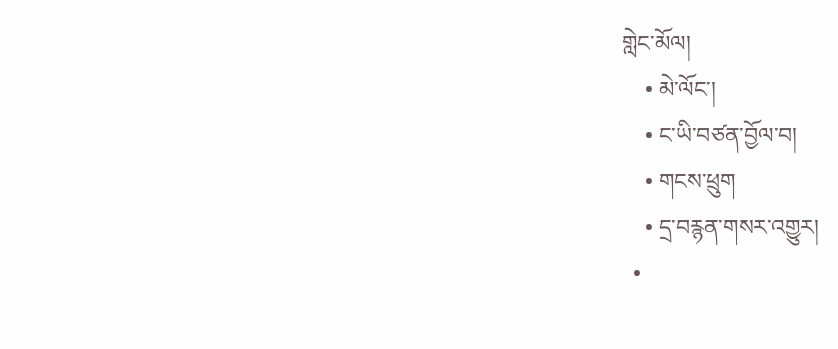གླེང་མོལ།
    • མེ་ལོང་།
    • ང་ཡི་བཙན་བྱོལ་བ།
    • གངས་ཕྲུག
    • དྲ་བརྙན་གསར་འགྱུར།
  •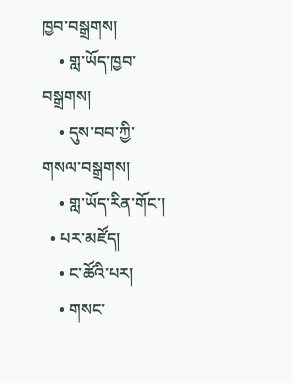ཁྱབ་བསྒྲགས།
    • གླ་ཡོད་ཁྱབ་བསྒྲགས།
    • དུས་བབ་ཀྱི་གསལ་བསྒྲགས།
    • གླ་ཡོད་རིན་གོང་།
  • པར་མཛོད།
    • ང་ཚོའི་པར།
    • གསང་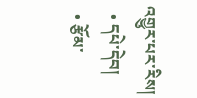འགྱུར་པར་རིས།
  • དཔེ་དེབ།
  • རྩོམ་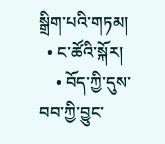སྒྲིག་པའི་གཏམ།
  • ང་ཚོའི་སྐོར།
    • བོད་ཀྱི་དུས་བབ་ཀྱི་བྱུང་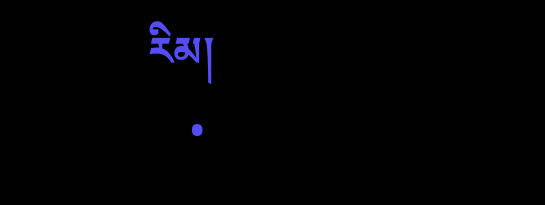རིམ།
    •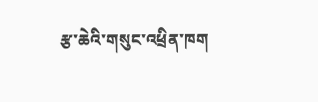རྩ་ཆེའི་གསུང་འཕྲིན་ཁག